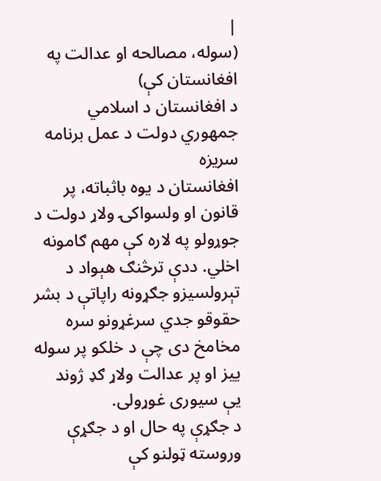|
(سوله، مصالحه او عدالت په افغانستان کې)
د افغانستان د اسلامي جمهوري دولت د عمل برنامه
سريزه
افغانستان د يوه باثباته، پر قانون او ولسواکۍ ولاړ دولت د
جوړولو په لاره کې مهم ګامونه اخلي. ددې ترڅنګ هېواد د
تېرولسيزو جګړونه راپاتې د بشر حقوقو جدي سرغړونو سره
مخامخ دى چې د خلکو پر سوله ييز او پر عدالت ولاړ ګډ ژوند
يې سيورى غوړولى.
د جګړې په حال او د جګړې وروسته ټولنو کې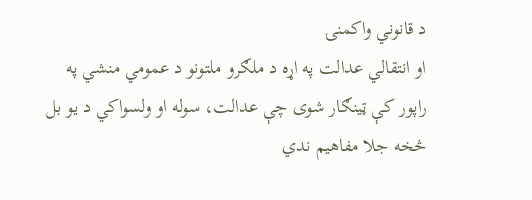د قانوني واکمنۍ
او انتقالي عدالت په اړه د ملګرو ملتونو د عمومي منشي په
راپور کې ټينګار شوى چې عدالت، سوله او ولسواکي د يو بل
څخه جلا مفاهيم ندي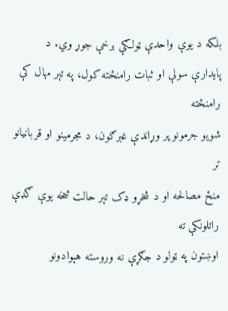بلکه د يوې واحدې ټولګې برخې جوړ وي. د
پايدارې سولې او ثبات رامنځته کول، په تېر مهال کې رامنځته
شويو جرمونو پر وړاندې غبرګون، د مجرمينو او قربانيانو تر
منځ مصالحه او د شخړو ډک تېر حالت څخه يوې ګډې راتلونکې ته
اوښتون په ټولو د جګړې نه وروسته هېوادونو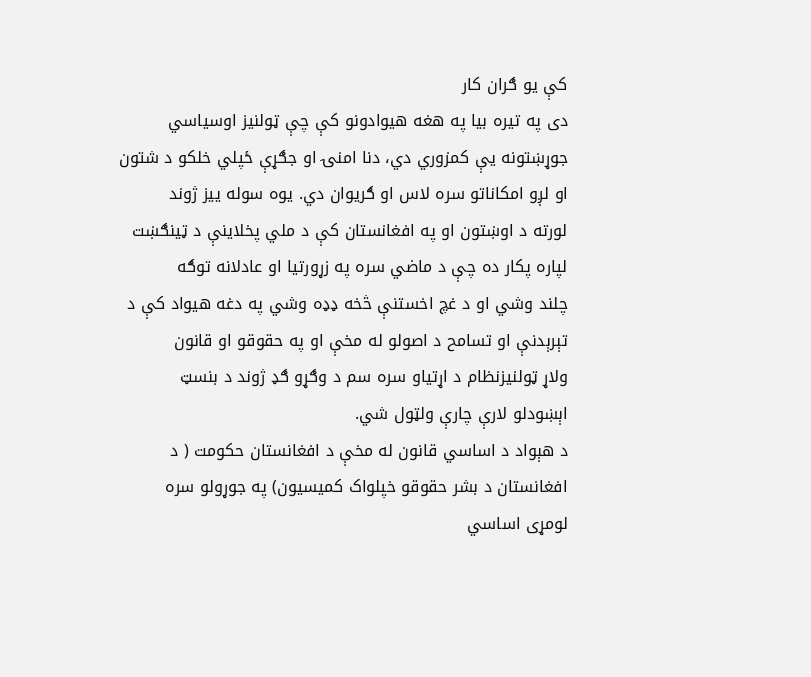کې يو ګران کار
دى په تيره بيا په هغه هيوادونو کې چې ټولنيز اوسياسي
جوړښتونه يې کمزوري دي، دنا امنۍ او جګړې ځپلي خلکو د شتون
او لږو امکاناتو سره لاس او ګريوان دي. يوه سوله ييز ژوند
لورته د اوښتون او په افغانستان کې د ملي پخلاينې د ټينګښت
لپاره پکار ده چې د ماضي سره په زړورتيا او عادلانه توګه
چلند وشي او د غچ اخستنې څخه ډډه وشي په دغه هيواد کې د
تېرېدنې او تسامح د اصولو له مخې او په حقوقو او قانون
ولاړ ټولنيزنظام د اړتياو سره سم د وګړو ګډ ژوند د بنسټ
اېښودلو لارې چارې ولټول شي.
د هېواد د اساسي قانون له مخې د افغانستان حکومت ( د
افغانستان د بشر حقوقو خپلواک کميسيون) په جوړولو سره
لومړى اساسي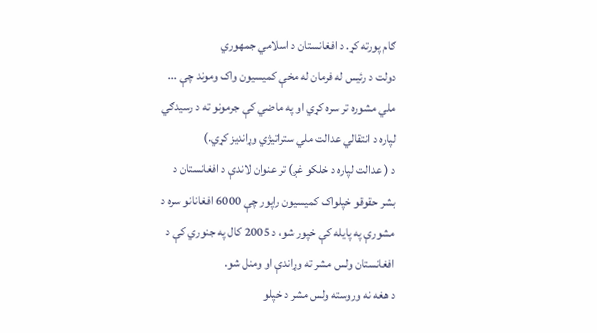ګام پورته کړ. د افغانستان د اسلامي جمهوري
دولت د رئيس له فرمان له مخې کميسيون واک وموند چې ...
ملي مشوره تر سره کړي او په ماضي کې جرمونو ته د رسيدګي
لپاره د انتقالي عدالت ملي ستراتيژي وړانديز کړي.)
د ( عدالت لپاره د خلکو غږ) تر عنوان لاندې د افغانستان د
بشر حقوقو خپلواک کميسيون راپور چې 6000 افغانانو سره د
مشورې په پايله کې خپور شو، د 2005 کال په جنوري کې د
افغانستان ولس مشر ته وړاندې او ومنل شو.
د هغه نه وروسته ولس مشر د خپلو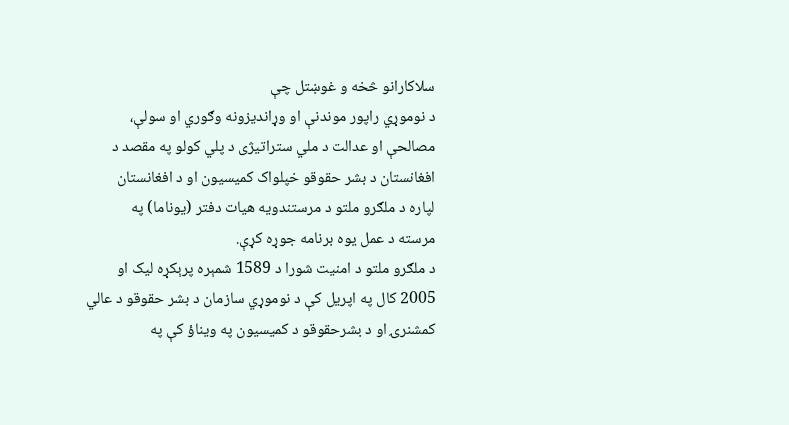سلاکارانو څخه و غوښتل چې
د نوموړي راپور موندنې او وړانديزونه وګوري او سولې،
مصالحې او عدالت د ملي ستراتيژى د پلي کولو په مقصد د
افغانستان د بشر حقوقو خپلواک کميسيون او د افغانستان
لپاره د ملګرو ملتو د مرستندويه هيات دفتر (يوناما) په
مرسته د عمل يوه برنامه جوړه کړې.
د ملګرو ملتو د امنيت شورا د 1589 شمېره پرېکړه ليک او
2005 کال په اپريل کې د نوموړي سازمان د بشر حقوقو د عالي
کمشنرۍ او د بشرحقوقو د کميسيون په ويناؤ کې په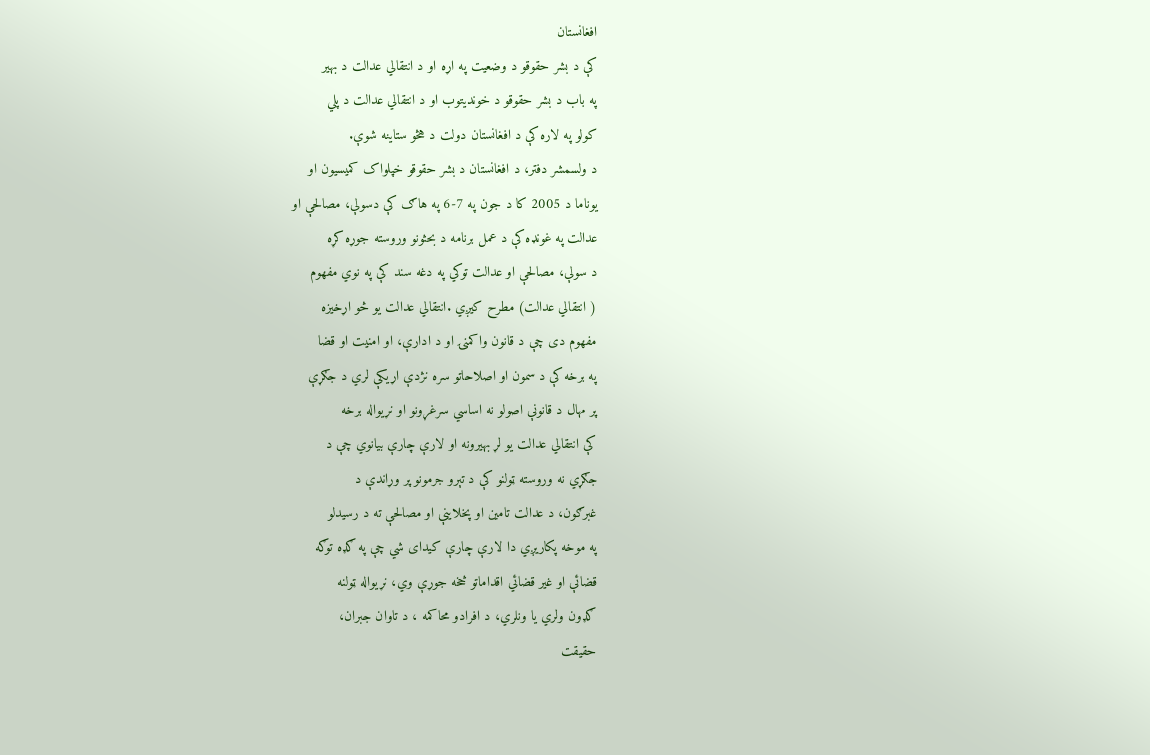افغانستان
کې د بشر حقوقو د وضعيت په اړه او د انتقالي عدالت د بهير
په باب د بشر حقوقو د خونديتوب او د انتقالي عدالت د پلي
کولو په لاره کې د افغانستان دولت د هڅو ستاينه شوې.
د ولسمشر دفتر، د افغانستان د بشر حقوقو خپلواک کميسيون او
يوناما د 2005 کا د جون په 7-6 په هاګ کې دسولې، مصالحې او
عدالت په غونډه کې د عمل برنامه د بحثونو وروسته جوړه کړه
د سولې، مصالحې او عدالت توکي په دغه سند کې په نوي مفهوم
( انتقالي عدالت) مطرح کيږي .انتقالي عدالت يو څو اړخيزه
مفهوم دى چې د قانون واکمنۍ او د ادارې، او امنيت او قضا
په برخه کې د سمون او اصلاحاتو سره نژدې اړيکې لري د جګړې
پر مهال د قانونې اصولو نه اساسي سرغړونو او نړيواله برخه
کې انتقالي عدالت يو لړ بهيرونه او لارې چارې بيانوي چې د
جګړي نه وروسته ټولنو کې د تېرو جرمونو پر وړاندې د
غبرګون، د عدالت تامين او پخلاينې او مصالحې ته د رسيدلو
په موخه پکاريږي دا لارې چارې کيداى شي چې په ګډه توګه
قضائې او غير قضائي اقداماتو څخه جوړې وي، نړيواله ټولنه
ګډون ولري يا ونلري، د افرادو محاکمه ، د تاوان جبران،
حقيقت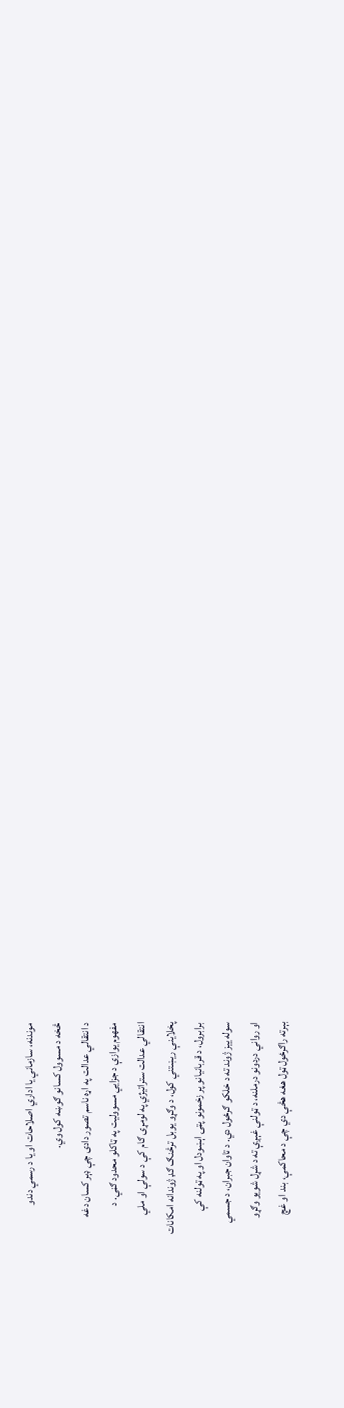موندنه، سازماني يا اداري اصلاحات او يا د رسمي دندو
څخه د مسوول کسانو ګوښه کول وي.
د انتقالي عدالت په اړه ناسم تصور دادى چې ډېر کسان دغه
مفهوم يوازې د جزايي مسووليت په ټاکلو محدود ګڼي. د
انتقالي عدالت ستراتيژي په لومړى ګام کې د سولې او ملي
پخلاينې ريښتني کول، د وګړو يوبل ترڅنګ ګډ ژوندانه امکانات
برابرول، د قربانيانو پر زخمونو پټۍ اېښودل او په ټولنه کې
سوله ييز ژوند ته د خلکو ګرځول دي. د تاوان جبران، د جسمي
او رواني دردونو درملنه، د ټولنې غېږې ته د شړل شويو وګړو
بېرته راګرځول ټول هغه هڅې دي چې د محاکمې، بند او غچ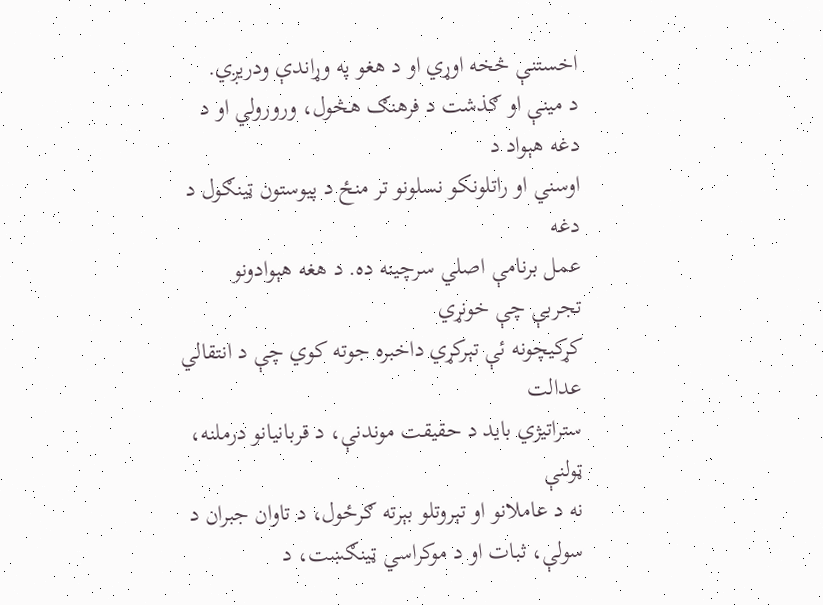اخستنې څخه اوړي او د هغو په وړاندې ودريږي.
د مينې او ګذشت د فرهنګ هڅول، ورورولي او د دغه هېواد د
اوسني او راتلونکو نسلونو تر منځ د پيوستون ټينګول د دغه
عمل برنامې اصلي سرچينه ده. د هغه هېوادونو تجربې چې خونړي
کړکيچونه ئې تېرکړي داخبره جوته کوي چې د انتقالي عدالت
ستراتيژي بايد د حقيقت موندنې، د قربانيانو درملنه، ټولنې
نه د عاملانو او تېروتلو بېرته ګرځول، د تاوان جبران د
سولې، ثبات او د موکراسي ټينګښت، د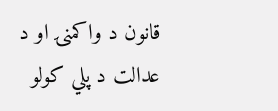قانون د واکمنۍ او د
عدالت د پلي کولو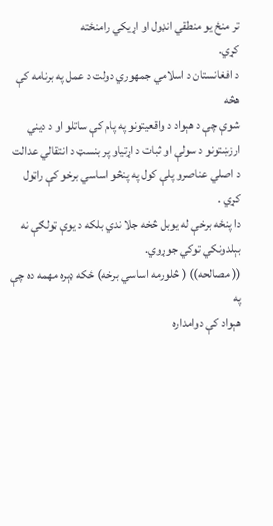تر منځ يو منطقي انډول او اړيکي رامنځته
کړي.
د افغانستان د اسلامي جمهوري دولت د عمل په برنامه کې هڅه
شوې چې د هېواد د واقعيتونو په پام کې ساتلو او د ديني
ارزښتونو د سولې او ثبات د اړتياو پر بنسټ د انتقالي عدالت
د اصلي عناصرو پلې کول په پنڅو اساسي برخو کې راټول کړي .
دا پنځه برخې له يوبل څخه جلا ندي بلکه د يوې ټولګې نه
بېلدونکي توکي جوړوي.
(( مصالحه)) ( څلورمه اساسي برخه) ځکه ډېره مهمه ده چې په
هېواد کې دوامداره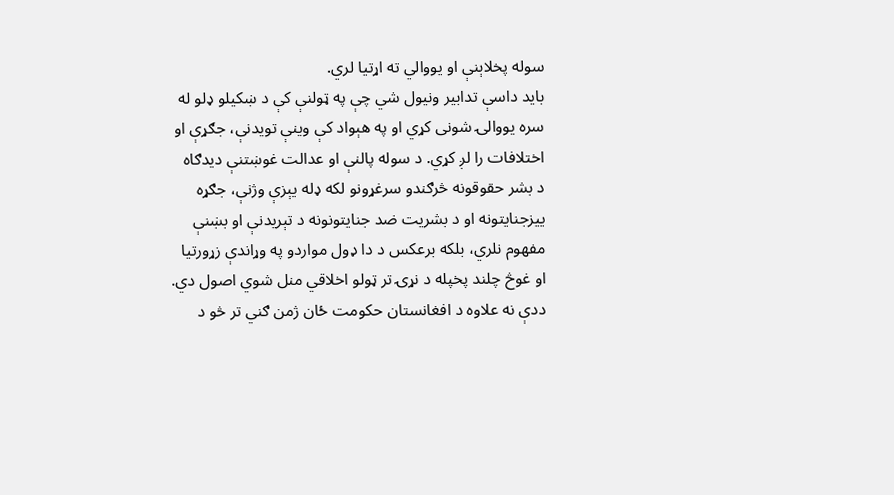سوله پخلاېنې او يووالي ته اړتيا لري.
بايد داسې تدابير ونيول شي چې په ټولنې کې د ښکيلو ډلو له
سره يووالۍ شونى کړي او په هېواد کې وينې تويدنې، جګړې او
اختلافات را لږ کړي. د سوله پالنې او عدالت غوښتنې ديدګاه
د بشر حقوقونه څرګندو سرغړونو لکه ډله يېزې وژنې، جګړه
ييزجنايتونه او د بشريت ضد جنايتونونه د تېريدنې او بښنې
مفهوم نلري، بلکه برعکس د دا ډول مواردو په وړاندې زړورتيا
او غوڅ چلند پخپله د نړۍ تر ټولو اخلاقي منل شوي اصول دي.
ددې نه علاوه د افغانستان حکومت ځان ژمن ګني تر څو د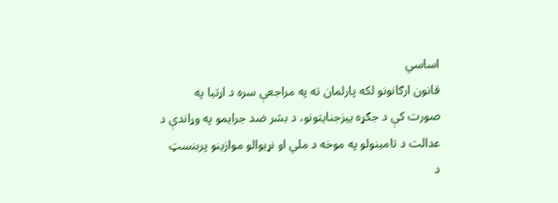اساسي
قانون ارګانونو لکه پارلمان ته په مراجعې سره د اړتيا په
صورت کې د جګړه ييزجنايتونو، د بشر ضد جرايمو په وړاندې د
عدالت د تامينولو په موخه د ملي او نړيوالو موازينو پربنسټ
د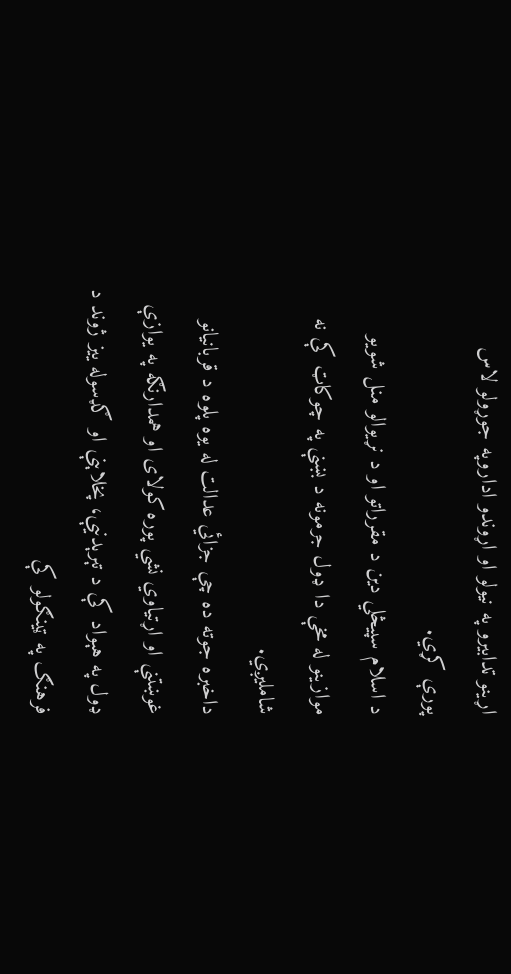اړينو تدابيرو په نيولو او اړوندو اداروپه جوړولو لاس
پورې کړي.
د اسلام سپيڅلي دين د مقرراتو او د نړيوالو منل شويو
موازينو له مخې دا ډول جرمونه د بښنې په چوکاټ کې نه
شامليږي.
داخبره جوته ده چې جزائي عدالت له يوه پلوه د قربانيانو
غوښتنې او اړتياوي نشي پوره کولاى او همدارنګه په يوازې
ډول په هېواد کې د تېرېدنيې، پخلاېنې او ګډسوله ييز ژوند د
فرهنګ په ټينګولو کې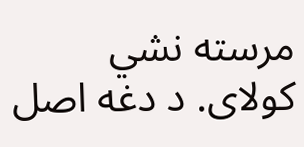مرسته نشي کولاى. د دغه اصل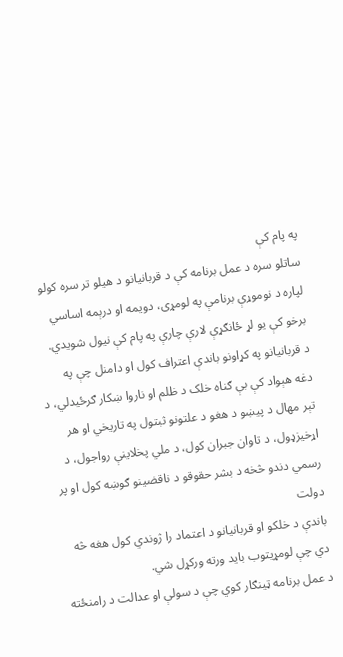په پام کې
ساتلو سره د عمل برنامه کې د قربانيانو د هيلو تر سره کولو
لپاره د نوموړې برنامې په لومړى، دويمه او درېمه اساسي
برخو کې يو لړ ځانګړې لارې چارې په پام کې نيول شويدي.
د قربانيانو په کړاونو باندې اعتراف کول او دامنل چې په
دغه هېواد کې بې ګناه خلک د ظلم او ناروا ښکار ګرځيدلي، د
تېر مهال د پيښو د هغو د علتونو ثبتول په تاريخي او هر
اړخيزډول، د تاوان جبران کول، د ملي پخلاينې رواجول، د
رسمي دندو څخه د بشر حقوقو د ناقضينو ګوښه کول او پر دولت
باندې د خلکو او قربانيانو د اعتماد را ژوندي کول هغه څه
دي چې لومړيتوب بايد ورته ورکړل شي.
د عمل برنامه ټينګار کوي چې د سولې او عدالت د رامنځته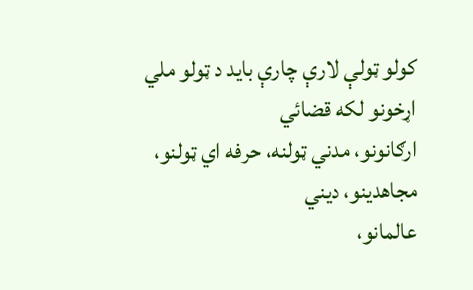کولو ټولې لارې چارې بايد د ټولو ملي اړخونو لکه قضائي
ارګانونو، مدني ټولنه، حرفه اي ټولنو، مجاهدينو، ديني
عالمانو،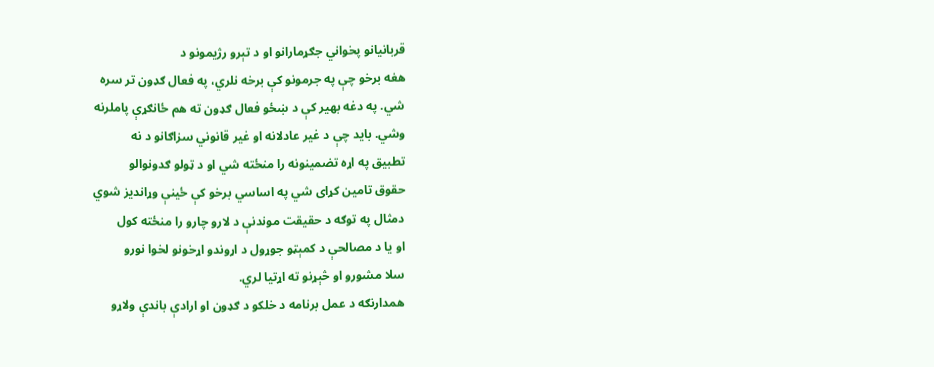قربانيانو پخواني جګړمارانو او د تېرو رژيمونو د
هغه برخو چې په جرمونو کې برخه نلري، په فعال ګډون تر سره
شي. په دغه بهير کې د ښځو فعال ګډون ته هم ځانګړې پاملرنه
وشي. بايد چې د غير عادلانه او غير قانوني سزاګانو د نه
تطبيق په اړه تضمينونه را منځته شي او د ټولو ګدونوالو
حقوق تامين کړاى شي په اساسي برخو کې ځينې وړانديز شوي
دمثال په توګه د حقيقت موندنې د لارو چارو را منځته کول
او يا د مصالحې د کمېټو جوړول د اړوندو اړخونو لخوا نورو
سلا مشورو او څېړنو ته اړتيا لري.
همدارنګه د عمل برنامه د خلکو د ګډون او ارادې باندې ولاړو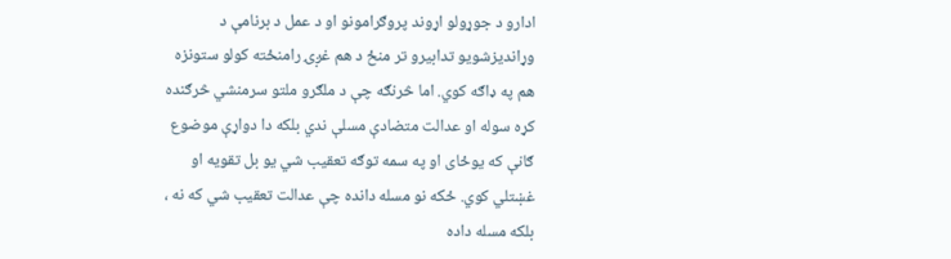ادارو د جوړولو اړوند پروګرامونو او د عمل د برنامې د
وړانديزشويو تدابيرو تر منځ د هم غږۍ رامنځته کولو ستونزه
هم په ډاګه کوي. اما څرنګه چې د ملګرو ملتو سرمنشي څرګنده
کړه سوله او عدالت متضادې مسلې ندي بلکه دا دواړې موضوع
ګانې که يوځاى او په سمه توګه تعقيب شي يو بل تقويه او
غښتلي کوي. ځکه نو مسله دانده چې عدالت تعقيب شي که نه ،
بلکه مسله داده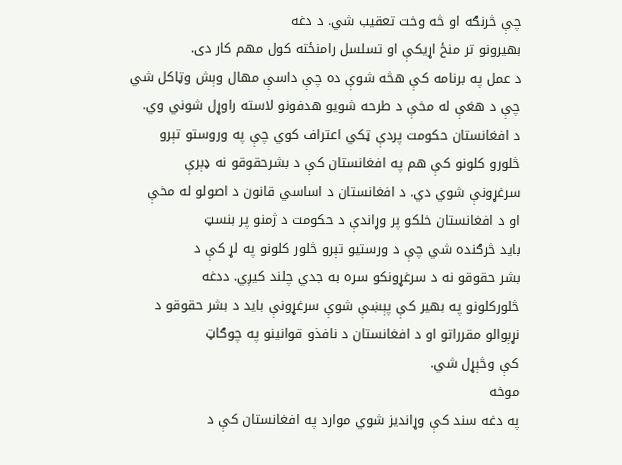چې څرنګه او څه وخت تعقيب شي. د دغه
بهيرونو تر منځ اړيکې او تسلسل رامنځته کول مهم کار دى.
د عمل په برنامه کې هڅه شوې ده چې داسې مهال وېش وټاکل شي
چې د هغې له مخې د طرحه شويو هدفونو لاسته راوړل شوني وي.
د افغانستان حکومت پردې ټکي اعتراف کوي چې په وروستو تېرو
څلورو کلونو کې هم په افغانستان کې د بشرحقوقو نه ډېرې
سرغړونې شوي دي. د افغانستان د اساسي قانون د اصولو له مخې
او د افغانستان خلکو پر وړاندې د حکومت د ژمنو پر بنسټ
بايد څرګنده شي چې د ورستيو تېرو څلور کلونو په لړ کې د
بشر حقوقو نه د سرغړونکو سره به جدي چلند کيږي. ددغه
څلورکلونو په بهير کې پېښې شوې سرغړونې بايد د بشر حقوقو د
نړېوالو مقرراتو او د افغانستان د نافذو قوانينو په چوګاټ
کې وڅېړل شي.
موخه
په دغه سند کې وړانديز شوي موارد په افغانستان کې د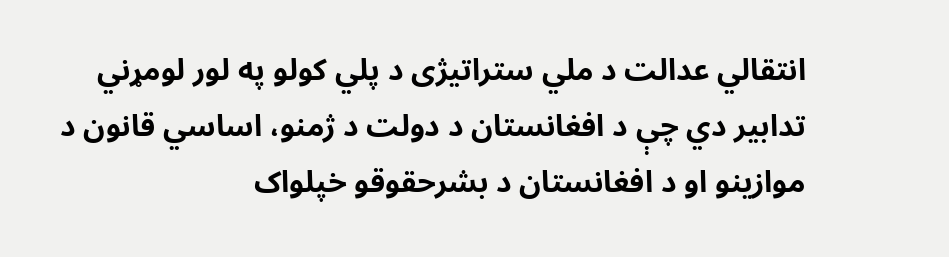انتقالي عدالت د ملي ستراتيژى د پلي کولو په لور لومړني
تدابير دي چې د افغانستان د دولت د ژمنو، اساسي قانون د
موازينو او د افغانستان د بشرحقوقو خپلواک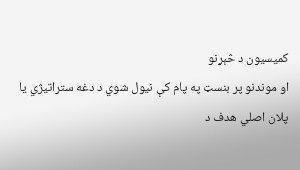کميسيون د څېړنو
او موندنو پر بنسټ په پام کې نيول شوي د دغه ستراتيژي يا
پلان اصلي هدف د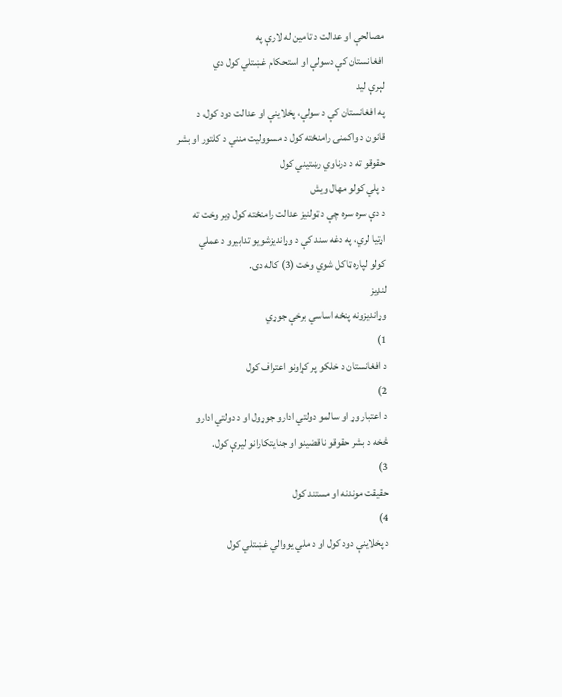مصالحې او عدالت د تامين له لارې په
افغانستان کې دسولې او استحکام غښتلي کول دي
لېرې ليد
په افغانستان کې د سولې، پخلاينې او عدالت دود کول، د
قانون د واکمنۍ رامنځته کول د مسووليت منني د کلتور او بشر
حقوقو ته د درناوي رښتيني کول
د پلي کولو مهال ويش
د دې سره سره چې د ټولنيز عدالت رامنځته کول ډير وخت ته
اړتيا لري، په دغه سند کې د وړانديزشويو تدابيرو د عملي
کولو لپاره ټاکل شوي وخت (3) کاله دى.
لنډيز
وړانديزونه پنځه اساسي برخې جوړي
1)
د افغانستان د خلکو پر کړاونو اعتراف کول
2)
د اعتبار وړ او سالمو دولتي ادارو جوړول او د دولتي ادارو
څخه د بشر حقوقو ناقضينو او جنايتکارانو ليرې کول.
3)
حقيقت موندنه او مستند کول
4)
د پخلاينې دود کول او د ملي يووالي غښتلي کول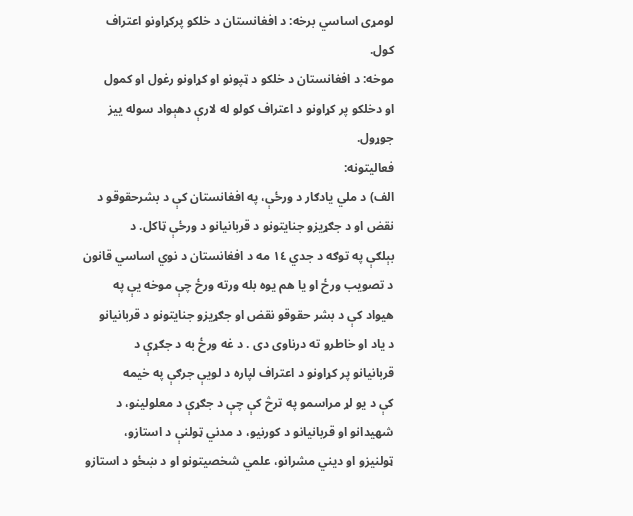لومړى اساسي برخه: د افغانستان د خلکو پرکړاونو اعتراف
کول.
موخه: د افغانستان د خلکو د ټپونو او کړاونو رغول او کمول
او دخلکو پر کړاونو د اعتراف کولو له لارې دهېواد سوله ييز
جوړول.
فعاليتونه:
الف) د ملي يادګار د ورځې، په افغانستان کې د بشرحقوقو د
نقض او د جګړيزو جنايتونو د قربانيانو د ورځې ټاکل. د
بېلګې په توګه د جدي ١٤ مه د افغانستان د نوي اساسي قانون
د تصويب ورځ او يا هم يوه بله ورته ورځ چې موخه يې په
هيواد کې د بشر حقوقو نقض او جګړيزو جنايتونو د قربانيانو
د ياد او خاطرو ته درناوى دى . د غه ورځ به د جګړې د
قربانيانو پر کړاونو د اعتراف لپاره د لويې جرګې په خيمه
کې د يو لړ مراسمو په ترڅ کې چې د جګړې د معلولينو، د
شهيدانو او قربانيانو د کورنيو، د مدني ټولنې د استازو،
ټولنيزو او ديني مشرانو، علمي شخصيتونو او د ښځو د استازو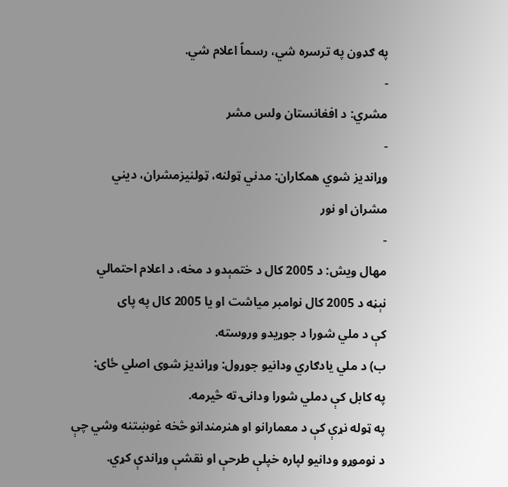په ګډون په ترسره شي، رسماً اعلام شي.
-
مشري: د افغانستان ولس مشر
-
وړانديز شوي همکاران: مدني ټولنه، ټولنيزمشران، ديني
مشران او نور
-
مهال ويش: د 2005 کال د ختمېدو د مخه، د اعلام احتمالي
نېڼه د 2005 کال نوامبر مياشت او يا 2005 کال په پاى
کې د ملي شورا د جوړيدو وروسته.
ب) د ملي يادګاري ودانيو جوړول: وړانديز شوى اصلي ځاى:
په کابل کې دملي شورا ودانۍ ته څيرمه.
په ټوله نړې کې د معمارانو او هنرمندانو څخه غوښتنه وشي چې
د نوموړو ودانيو لپاره خپلې طرحې او نقشې وړاندې کړي.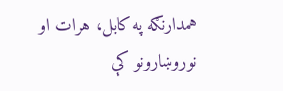همدارنګه په کابل، هرات او نوروښارونو کې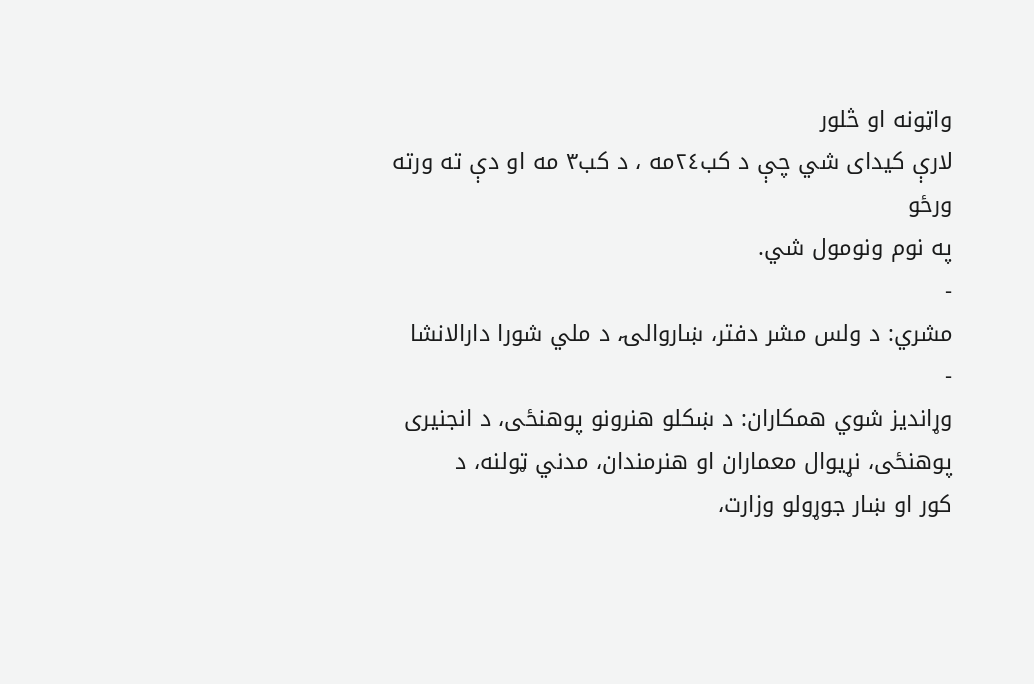واټونه او څلور
لارې کيداى شي چې د کب٢٤مه ، د کب٣ مه او دې ته ورته ورځو
په نوم ونومول شي.
-
مشري: د ولس مشر دفتر، ښاروالۍ، د ملي شورا دارالانشا
-
وړانديز شوي همکاران: د ښکلو هنرونو پوهنځى، د انجنيرى
پوهنځى، نړيوال معماران او هنرمندان، مدني ټولنه، د
کور او ښار جوړولو وزارت،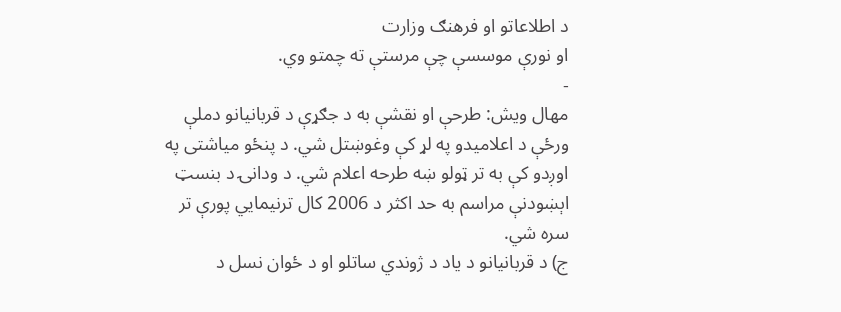د اطلاعاتو او فرهنګ وزارت
او نورې موسسې چې مرستې ته چمتو وي.
-
مهال ويش: طرحې او نقشې به د جګړې د قربانيانو دملې
ورځې د اعلاميدو په لړ کې وغوښتل شي. د پنځو مياشتى په
اوږدو کې به تر ټولو ښه طرحه اعلام شي. د ودانۍ د بنسټ
اېښودنې مراسم به حد اکثر د 2006 کال ترنيمايي پورې تر
سره شي.
ج) د قربانيانو د ياد د ژوندي ساتلو او د ځوان نسل د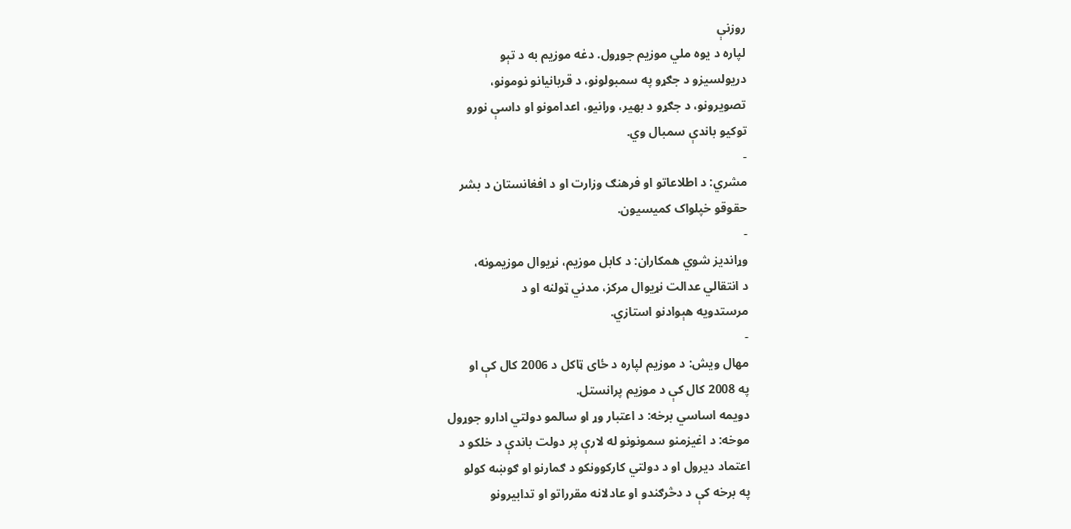روزنې
لپاره د يوه ملي موزيم جوړول. دغه موزيم به د تېو
دريولسيزو د جګړو په سمبولونو، د قربانيانو نومونو،
تصويرونو، د جګړو د بهير، ورانيو، اعدامونو او داسې نورو
توکيو باندې سمبال وي.
-
مشري: د اطلاعاتو او فرهنګ وزارت او د افغانستان د بشر
حقوقو خپلواک کميسيون.
-
وړانديز شوي همکاران: د کابل موزيم، نړيوال موزيمونه،
د انتقالي عدالت نړيوال مرکز، مدني ټولنه او د
مرستدويه هېوادنو استازي.
-
مهال ويش: د موزيم لپاره د ځاى ټاکل د 2006 کال کې او
په 2008 کال کې د موزيم پرانستل.
دويمه اساسي برخه: د اعتبار وړ او سالمو دولتي ادارو جوړول
موخه: د اغيزمنو سمونونو له لارې پر دولت باندې د خلکو د
اعتماد ديرول او د دولتي کارکوونکو د ګمارنو او ګوښه کولو
په برخه کې د دڅرګندو او عادلانه مقرراتو او تدابيرونو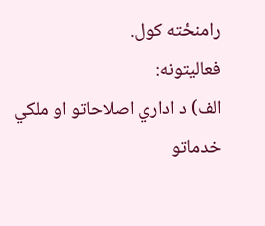رامنځته کول.
فعاليتونه:
الف) د اداري اصلاحاتو او ملکي خدماتو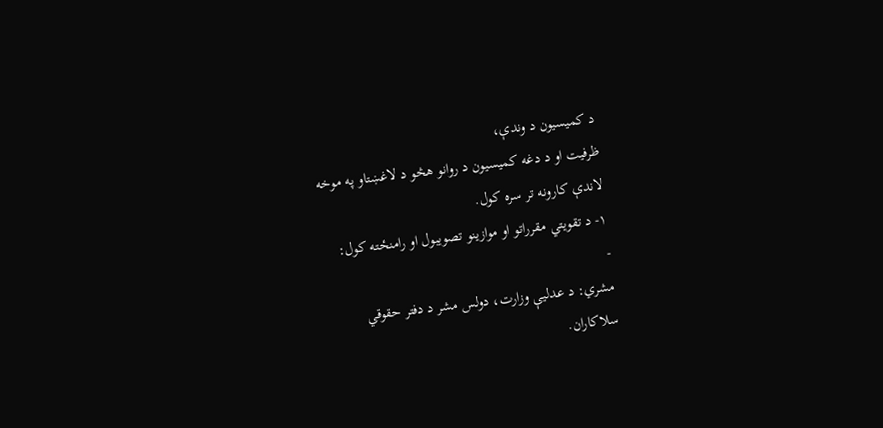د کميسيون د وندې،
ظرفيت او د دغه کميسيون د روانو هڅو د لاغښتاو په موخه
لاندې کارونه تر سره کول.
١- د تقويتي مقرراتو او موازينو تصويبول او رامنځته کول:
-
مشري: د عدليې وزارت، دولس مشر د دفتر حقوقي
سلاکاران.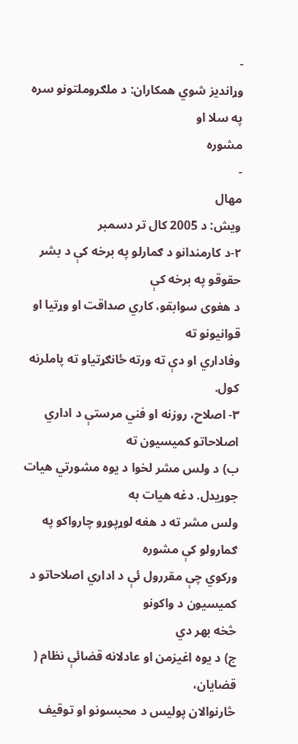-
وړانديز شوي همکاران: د ملګروملتونو سره په سلا او
مشوره
-
مهال
ويش: د 2005 کال تر دسمبر
٢-د کارمندانو د ګمارلو په برخه کې د بشر حقوقو په برخه کې
د هغوى سوابقو، کاري صداقت او وړتيا او قوانيونو ته
وفاداري او دې ته ورته ځانګړتياو ته پاملرنه کول.
٣- اصلاح، روزنه او فني مرستې د اداري اصلاحاتو کميسيون ته
ب) د ولس مشر لخوا د يوه مشورتي هيات جوړيدل. دغه هيات به
ولس مشر ته د هغه لوړپوړو چارواکو په ګمارولو کې مشوره
ورکوي چې مقررول ئې د اداري اصلاحاتو د کميسيون د واکونو
څخه بهر دي
ج) د يوه اغيزمن او عادلانه قضائې نظام ( قضايان،
څارنوالان پوليس د محبسونو او توقيف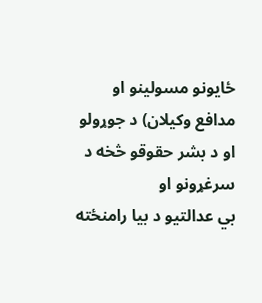ځايونو مسولينو او
مدافع وکيلان) د جوړولو او د بشر حقوقو څخه د سرغړونو او
بي عدالتيو د بيا رامنځته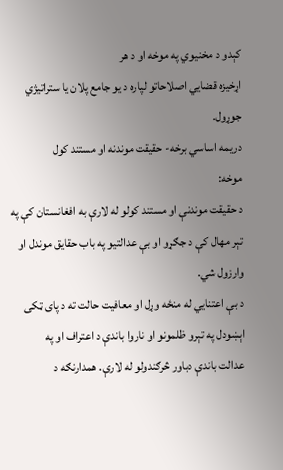کېدو د مخنيوي په موخه او د هر
اړخيزه قضايي اصلاحاتو لپاره د يو جامع پلان يا ستراتيژي
جوړول.
دريمه اساسي برخه- حقيقت موندنه او مستند کول
موخه:
د حقيقت موندنې او مستند کولو له لارې به افغانستان کې په
تېر مهال کې د جګړو او بې عدالتيو په باب حقايق موندل او
وارزول شي.
د بې اعتنايي له منځه وړل او معافيت حالت ته د پاى ټکى
اېښودل په تېرو ظلمونو او ناروا باندې د اعتراف او په
عدالت باندې دباور څرګندولو له لارې. همدارنګه د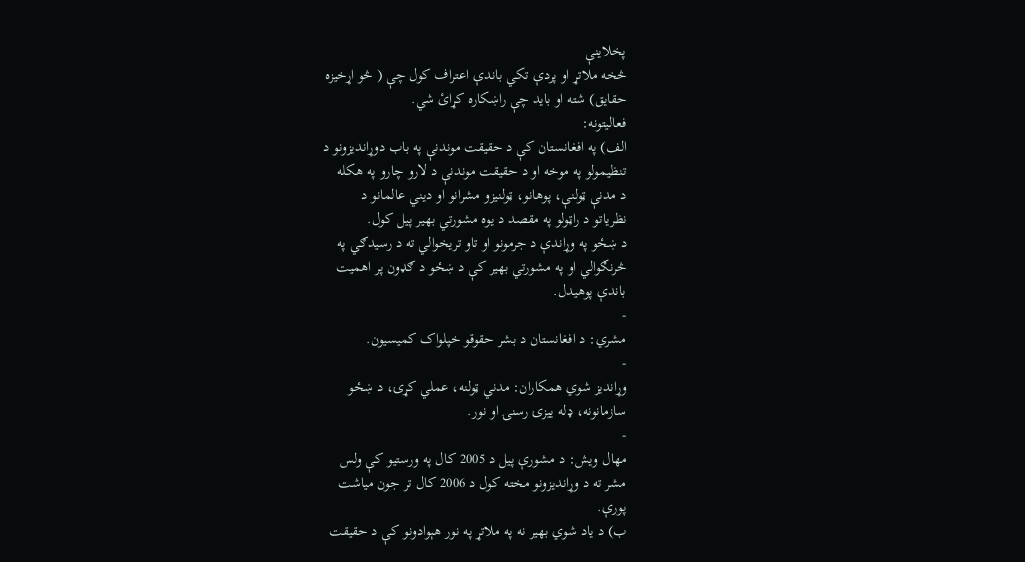پخلاينې
څخه ملاتړ او پردې تکي باندې اعتراف کول چې ( څو اړخيزه
حقايق) شته او بايد چې راښکاره کړائ شي.
فعاليتونه:
الف) په افغانستان کې د حقيقت موندنې په باب دوړانديزونو د
تنظيمولو په موخه او د حقيقت موندنې د لارو چارو په هکله
د مدنې ټولنې، پوهانو، ټولنيزو مشرانو او ديني عالمانو د
نظرياتو د راټولو په مقصد د يوه مشورتي بهير پيل کول.
د ښځو په وړاندې د جرمونو او تاو تريخوالي ته د رسيدګي په
څرنګوالي او په مشورتي بهير کې د ښځو د ګډون پر اهميت
باندې پوهيدل.
-
مشري: د افغانستان د بشر حقوقو خپلواک کميسيون.
-
وړانديز شوي همکاران: مدني ټولنه، عملي کړۍ، د ښځو
سازمانونه، ډله ييزۍ رسنۍ او نور.
-
مهال ويش: د مشورې پيل د 2005 کال په ورستيو کې ولس
مشر ته د وړانديزونو مخته کول د 2006 کال تر جون مياشت
پورې.
ب) د ياد شوي بهير نه په ملاتړ په نور هېوادونو کې د حقيقت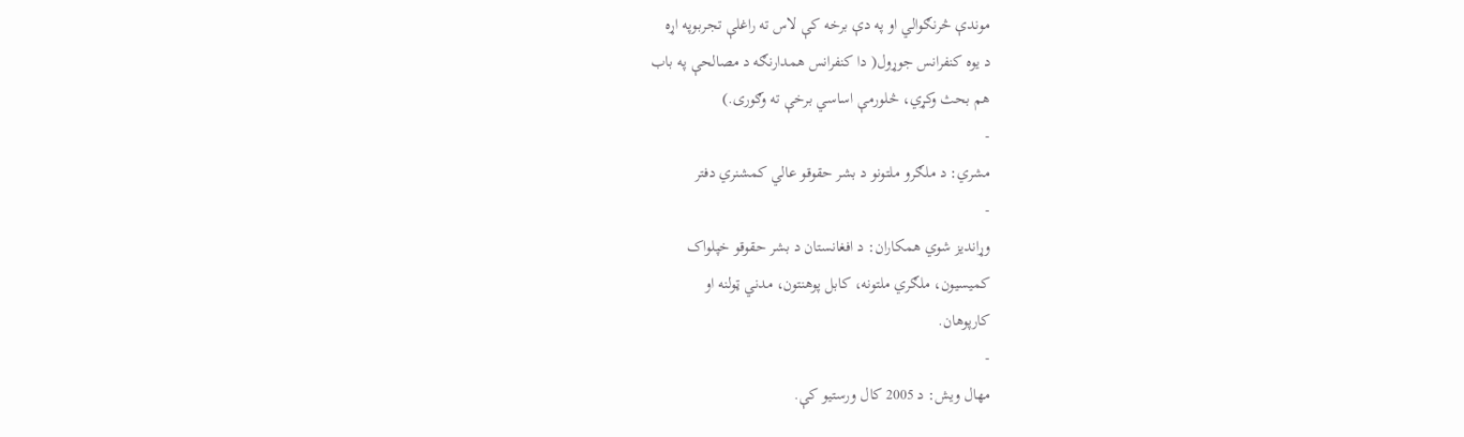موندې څرنګوالي او په دې برخه کې لاس ته راغلې تجربوپه اړه
د يوه کنفرانس جوړول( دا کنفرانس همدارنګه د مصالحې په باب
هم بحث وکړي، څلورمې اساسي برخې ته وګورى.)
-
مشري: د ملګرو ملتونو د بشر حقوقو عالي کمشنري دفتر
-
وړانديز شوي همکاران: د افغانستان د بشر حقوقو خپلواک
کميسيون، ملګري ملتونه، کابل پوهنتون، مدني ټولنه او
کارپوهان.
-
مهال ويش: د 2005 کال ورستيو کې.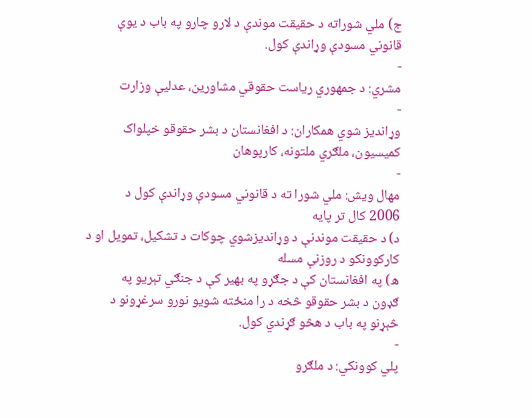ج) ملي شوراته د حقيقت موندې د لارو چارو په باب د يوې
قانوني مسودې وړاندې کول.
-
مشري: د جمهوري رياست حقوقي مشاورين، عدليې وزارت
-
وړانديز شوي همکاران: د افغانستان د بشر حقوقو خپلواک
کميسيون، ملګري ملتونه، کارپوهان
-
مهال ويش: ملي شورا ته د قانوني مسودې وړاندې کول د
2006 کال تر پايه
د) د حقيقت موندنې د وړانديزشوي چوکات د تشکيل، تمويل او د
کارکوونکو د روزنې مسله
ه) په افغانستان کې د جګړو په بهير کې د جنګي تېريو په
ګډون د بشر حقوقو څخه د را منځته شويو نورو سرغړونو د
څېړنو په باب د هڅو ګړندي کول.
-
پلي کوونکي: د ملګرو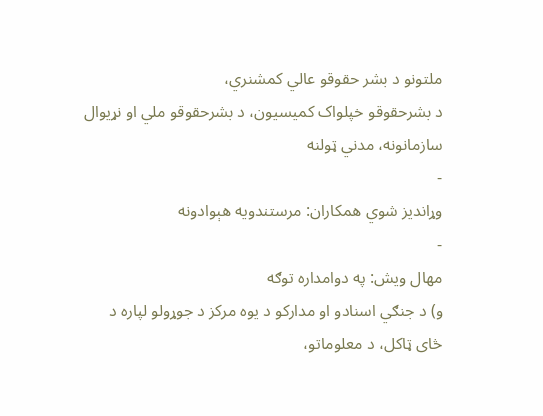ملتونو د بشر حقوقو عالي کمشنري،
د بشرحقوقو خپلواک کميسيون، د بشرحقوقو ملي او نړيوال
سازمانونه، مدني ټولنه
-
وړانديز شوي همکاران: مرستندويه هېوادونه
-
مهال ويش: په دوامداره توګه
و) د جنګي اسنادو او مدارکو د يوه مرکز د جوړولو لپاره د
څاى ټاکل، د معلوماتو،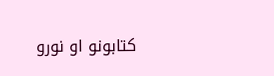کتابونو او نورو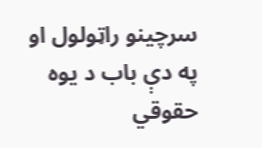سرچينو راټولول او
په دې باب د يوه حقوقي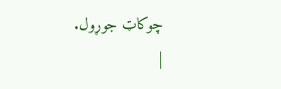چوکاټ جوړول.
|